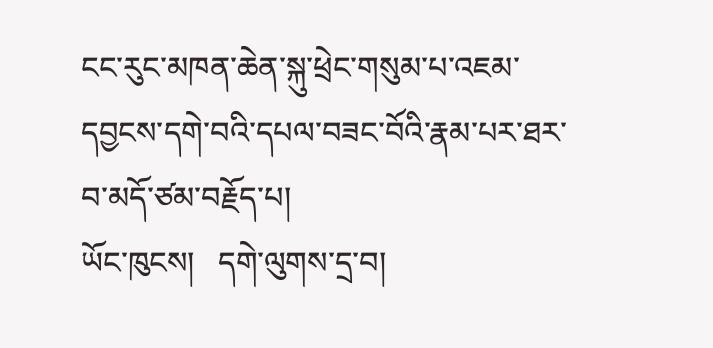ངང་རུང་མཁན་ཆེན་སྐུ་ཕྲེང་གསུམ་པ་འཇམ་དབྱངས་དགེ་བའི་དཔལ་བཟང་བོའི་རྣམ་པར་ཐར་བ་མདོ་ཙམ་བརྗོད་པ།
ཡོང་ཁུངས།   དགེ་ལུགས་དྲ་བ།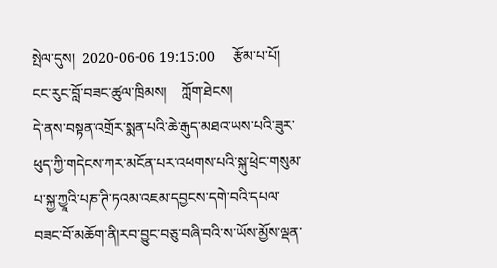སྤེལ་དུས།  2020-06-06 19:15:00     རྩོམ་པ་པོ།   ངང་རུང་བློ་བཟང་ཚུལ་ཁྲིམས།    ཀློག་ཐེངས།
དེ་ནས་བསྟན་འགྲོར་སྨན་པའི་ཆེ་རྒུད་མཐའ་ཡས་པའི་ཟུར་ཕུད་ཀྱི་གདེངས་ཀར་མངོན་པར་འཕགས་པའི་སྐུ་ཕྲེང་གསུམ་པ་སྐྱ་ཀྱཱའི་པཎ་ཊི་ཏའམ་འཇམ་དབྱངས་དགེ་བའི་དཔལ་བཟང་བོ་མཆོག་ནི།རབ་བྱུང་བཅུ་བཞི་བའི་ས་ཡོས་མྱོས་ལྡན་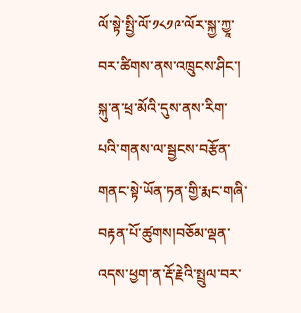ལོ་སྟེ་སྤྱི་ལོ་༡༨༡༩་ལོར་སྐྱ་ཀྱཱ་བར་ཚིགས་ནས་འཁྲུངས་ཤིང་། སྐུ་ན་ཕྲ་མོའི་དུས་ནས་རིག་པའི་གནས་ལ་སྦྱངས་བརྩོན་གནང་སྟེ་ཡོན་ཏན་གྱི་རྨང་གཞི་བརྟན་པོ་ཚུགས།བཅོམ་ལྡན་འདས་ཕྱག་ན་རྡོ་རྗེའི་སྤྲུལ་བར་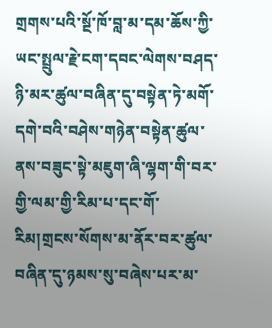གྲགས་པའི་སྔོ་ཁོ་བླ་མ་དམ་ཆོས་ཀྱི་ཡང་སྤྲུལ་རྗེ་ངག་དབང་ལེགས་བཤད་ཉི་མར་ཚུལ་བཞིན་དུ་བསྟེན་ཏེ་མགོ་དགེ་བའི་བཤེས་གཉེན་བསྟེན་ཚུལ་ནས་བཟུང་སྟེ་མཇུག་ཞི་ལྷག་གི་བར་གྱི་ལམ་གྱི་རིམ་པ་དང་གོ་རིམ།གྲངས་སོགས་མ་ནོར་བར་ཚུལ་བཞིན་དུ་ཉམས་སུ་བཞེས་པར་མ་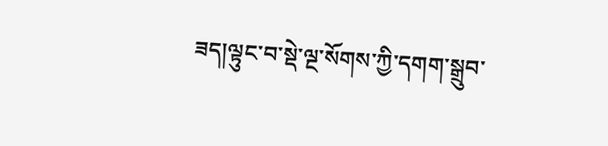ཟད།ལྟུང་བ་སྡེ་ལྔ་སོགས་ཀྱི་དགག་སྒྲུབ་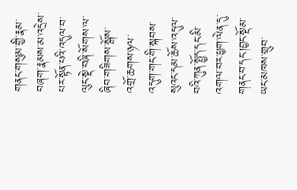གནང་གསུམ་གྱི་རྣམ་བཞག་རྣམས་མ་འདྲེས་པར་སྟོན་པའི་འདུལ་བ་ལུང་སྡེ་བཞི་སོགས་ལ་ཞིབ་གཟིགས་སྒོས་འགྲོ་ཆགས་ཉལ་འདུག་གང་གི་སྐབས་སུའང་དམ་ཆོས་འདུལ་བའི་ཀུན་སྤྱོད་དང་མི་འགལ་བར་ཕྱག་ལེན་དུ་གནང་བ་དང་།བྱང་སྡོམ་ཡང་མཁས་གྲུབ་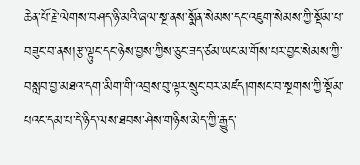ཆེན་པོ་རྗེ་ལེགས་བཤད་ཉི་མའི་ཞལ་སྔ་ནས་སྨོན་སེམས་དང་འཇུག་སེམས་ཀྱི་སྡོམ་པ་བཟུང་བ་ནས།རྩ་ལྟུང་དང་ཉེས་བྱས་ཀྱིས་ཅུང་ཟད་ཙམ་ཡང་མ་གོས་པར་བྱང་སེམས་ཀྱི་བསླབ་བྱ་མཐའ་དག་མིག་གི་འབྲས་བུ་ལྟར་སྲུང་བར་མཛད།གསང་བ་སྔགས་ཀྱི་སྡོམ་པའང་དམ་པ་དེ་ཉིད་ལས་ཐབས་ཤེས་གཉིས་མེད་ཀྱི་རྒྱུད་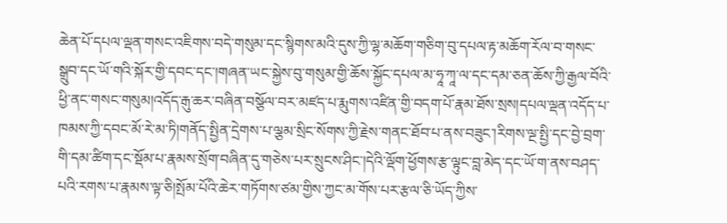ཆེན་པོ་དཔལ་ལྡན་གསང་འཇིགས་བདེ་གསུམ་དང་སྙིགས་མའི་དུས་ཀྱི་ལྷ་མཆོག་གཅིག་བུ་དཔལ་རྟ་མཆོག་རོལ་བ་གསང་སྒྲུབ་དང་ཡོ་གའི་སྐོར་གྱི་དབང་དང་།གཞན་ཡང་སྐྱེས་བུ་གསུམ་གྱི་ཆོས་སྐྱོང་དཔལ་མ་ཧཱ་ཀཱ་ལ་དང་དམ་ཅན་ཆོས་ཀྱི་རྒྱལ་བོའི་ཕྱི་ནང་གསང་གསུམ།འདོད་རྒུ་ཆར་བཞིན་བསྩོལ་བར་མཛད་པ་རྨུགས་འཛིན་གྱི་བདག་པོ་རྣམ་ཐོས་སྲས།དཔལ་ལྡན་འདོད་པ་ཁམས་ཀྱི་དབང་མོ་རེ་མ་ཏི།གནོད་སྤྱིན་དྲེགས་པ་ལྕམ་སྲིང་སོགས་ཀྱི་རྗེས་གནང་ཐོབ་པ་ནས་བཟུང་།རིགས་ལྔ་སྤྱི་དང་བྱེ་བྲག་གི་དམ་ཚིག་དང་སྡོམ་པ་རྣམས་སྲོག་བཞིན་དུ་གཅེས་པར་སྲུངས་ཤིང་།དེའི་ལྡོག་ཕྱོགས་རྩ་ལྟུང་བླ་མེད་དང་ཡོ་ག་ནས་བཤད་པའི་རགས་པ་རྣམས་ལྟ་ཅི།སྤོམ་པོའི་ཆེར་གཏོགས་ཙམ་གྱིས་ཀྱང་མ་གོས་པར་རྩལ་ཅི་ཡོད་ཀྱིས་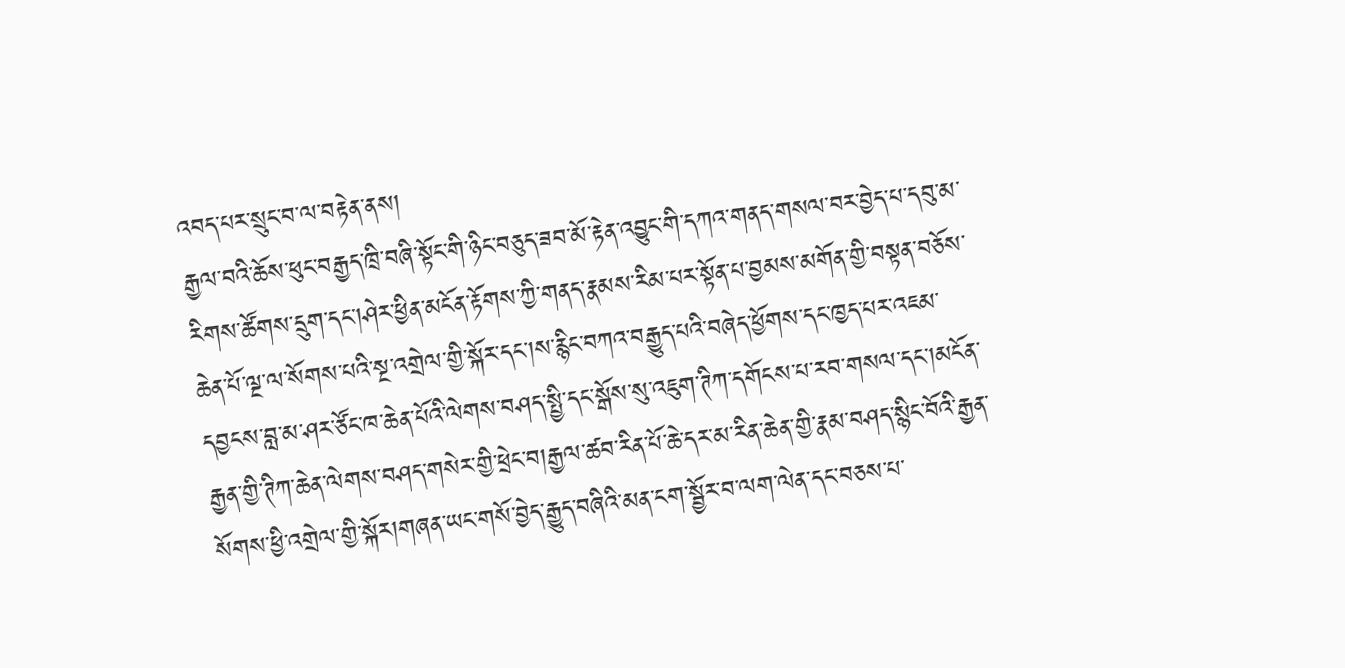འབད་པར་སྲུང་བ་ལ་བརྟེན་ནས།
རྒྱལ་བའི་ཆོས་ཕུང་བརྒྱད་ཁྲི་བཞི་སྟོང་གི་ཉིང་བཅུད་ཟབ་མོ་རྟེན་འབྱུང་གི་དཀའ་གནད་གསལ་བར་བྱེད་པ་དབུ་མ་རིགས་ཚོགས་དྲུག་དང་།ཤེར་ཕྱིན་མངོན་རྟོགས་ཀྱི་གནད་རྣམས་རིམ་པར་སྟོན་པ་བྱམས་མགོན་གྱི་བསྟན་བཅོས་ཆེན་པོ་ལྔ་ལ་སོགས་པའི་སྔ་འགྲེལ་གྱི་སྐོར་དང་།ས་རྙིང་བཀའ་བརྒྱུད་པའི་བཞེད་ཕྱོགས་དང་ཁྱད་པར་འཇམ་དབྱངས་བླ་མ་ཤར་ཙོང་ཁ་ཆེན་པོའི་ལེགས་བཤད་སྤྱི་དང་སྒོས་སུ་འཇུག་ཊིཀ་དགོངས་པ་རབ་གསལ་དང་།མངོན་རྒྱན་གྱི་ཊིཀ་ཆེན་ལེགས་བཤད་གསེར་གྱི་ཕྲེང་བ།རྒྱལ་ཚབ་རིན་པོ་ཆེ་དར་མ་རིན་ཆེན་གྱི་རྣམ་བཤད་སྙིང་བོའི་རྒྱན་སོགས་ཕྱི་འགྲེལ་གྱི་སྐོར།གཞན་ཡང་གསོ་བྱེད་རྒྱུད་བཞིའི་མན་ངག་སྦྱོར་བ་ལག་ལེན་དང་བཅས་པ་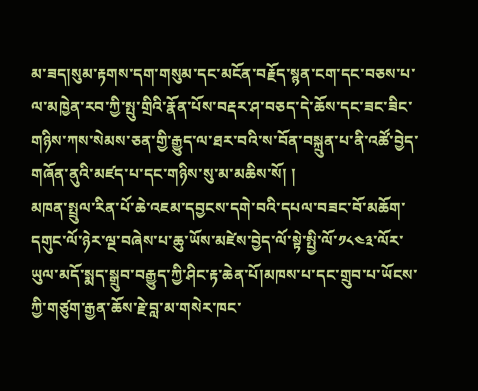མ་ཟད།སུམ་རྟགས་དག་གསུམ་དང་མངོན་བརྗོད་སྙན་ངག་དང་བཅས་པ་ལ་མཁྱེན་རབ་ཀྱི་སྤུ་གྲིའི་རྣོན་པོས་བརྡར་ཤ་བཅད་དེ་ཆོས་དང་ཟང་ཟིང་གཉིས་ཀས་སེམས་ཅན་གྱི་རྒྱུད་ལ་ཐར་བའི་ས་བོན་བསྐྲུན་པ་ནི་འཚོ་བྱེད་གཞོན་ནུའི་མཛད་པ་དང་གཉིས་སུ་མ་མཆིས་སོ། །
མཁན་སྤྲུལ་རིན་པོ་ཆེ་འཇམ་དབྱངས་དགེ་བའི་དཔལ་བཟང་བོ་མཆོག་དགུང་ལོ་ཉེར་ལྔ་བཞེས་པ་ཆུ་ཡོས་མཛེས་བྱེད་ལོ་སྟེ་སྤྱི་ལོ་༡༨༤༣་ལོར་ཡུལ་མདོ་སྨད་སྒྲུབ་བརྒྱུད་ཀྱི་ཤིང་རྟ་ཆེན་པོ།མཁས་པ་དང་གྲུབ་པ་ཡོངས་ཀྱི་གཙུག་རྒྱན་ཆོས་རྗེ་བླ་མ་གསེར་ཁང་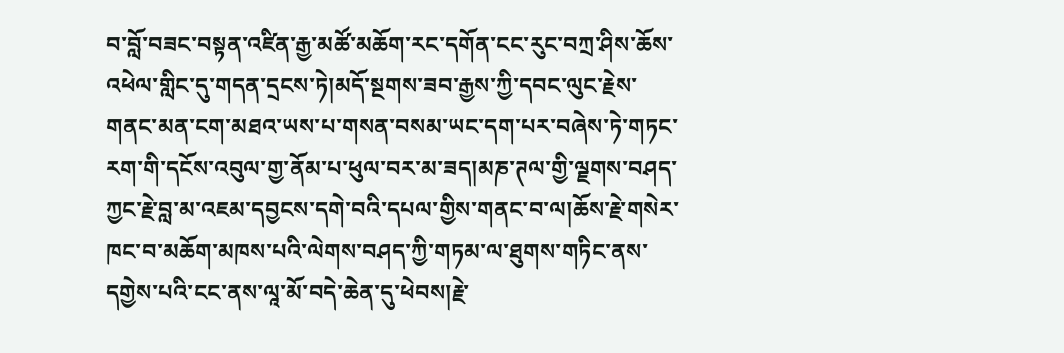བ་བློ་བཟང་བསྟན་འཛིན་རྒྱ་མཚོ་མཆོག་རང་དགོན་ངང་རུང་བཀྲ་ཤིས་ཆོས་འཕེལ་གླིང་དུ་གདན་དྲངས་ཏེ།མདོ་སྔགས་ཟབ་རྒྱས་ཀྱི་དབང་ལུང་རྗེས་གནང་མན་ངག་མཐའ་ཡས་པ་གསན་བསམ་ཡང་དག་པར་བཞེས་ཏེ་གཏང་རག་གི་དངོས་འབུལ་གྱ་ནོམ་པ་ཕུལ་བར་མ་ཟད།མཎ་ཊལ་གྱི་ལྗགས་བཤད་ཀྱང་རྗེ་བླ་མ་འཇམ་དབྱངས་དགེ་བའི་དཔལ་གྱིས་གནང་བ་ལ།ཆོས་རྗེ་གསེར་ཁང་བ་མཆོག་མཁས་པའི་ལེགས་བཤད་ཀྱི་གཏམ་ལ་ཐུགས་གཏིང་ནས་དགྱེས་པའི་ངང་ནས་ལཱ་མོ་བདེ་ཆེན་དུ་ཕེབས།རྗེ་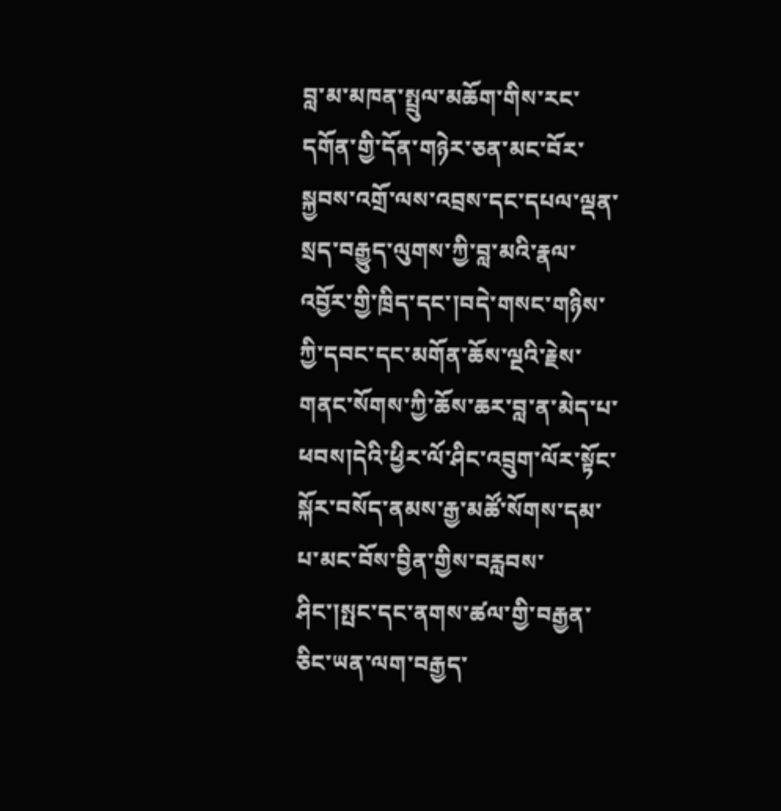བླ་མ་མཁན་སྤྲུལ་མཆོག་གིས་རང་དགོན་གྱི་དོན་གཉེར་ཅན་མང་བོར་སྐྱབས་འགྲོ་ལས་འབྲས་དང་དཔལ་ལྡན་སྲད་བརྒྱུད་ལུགས་ཀྱི་བླ་མའི་རྣལ་འབྱོར་གྱི་ཁྲིད་དང་།བདེ་གསང་གཉིས་ཀྱི་དབང་དང་མགོན་ཆོས་ལྔའི་རྗེས་གནང་སོགས་ཀྱི་ཆོས་ཆར་བླ་ན་མེད་པ་ཕབས།དེའི་ཕྱིར་ལོ་ཤིང་འབྲུག་ལོར་སྟོང་སྐོར་བསོད་ནམས་རྒྱ་མཚོ་སོགས་དམ་པ་མང་བོས་བྱིན་གྱིས་བརླབས་ཤིང་།སྤང་དང་ནགས་ཚལ་གྱི་བརྒྱན་ཅིང་ཡན་ལག་བརྒྱད་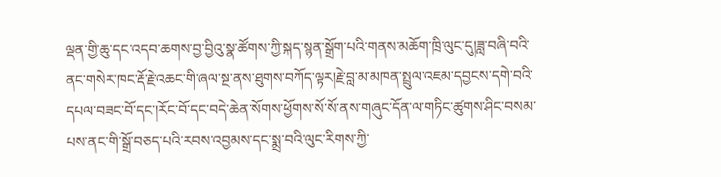ལྡན་གྱི་ཆུ་དང་འདབ་ཆགས་བྱ་བྱིའུ་སྣ་ཚོགས་ཀྱི་སྐད་སྙན་སྒྲོག་པའི་གནས་མཆོག་ཁྲི་ལུང་དུ།ཟླ་བཞི་བའི་ནང་གསེར་ཁང་རྡོ་རྗེ་འཆང་གི་ཞལ་སྔ་ནས་ཐུགས་བཀོད་ལྟར།རྗེ་བླ་མ་མཁན་སྤྲུལ་འཇམ་དབྱངས་དགེ་བའི་དཔལ་བཟང་བོ་དང་།རོང་བོ་དང་བདེ་ཆེན་སོགས་ཕྱོགས་སོ་སོ་ནས་གཞུང་དོན་ལ་གཏིང་ཚུགས་ཤིང་བསམ་པས་ནང་གི་སྒྲོ་བཅད་པའི་རབས་འབྱམས་དང་སྨྲ་བའི་ལུང་རིགས་ཀྱི་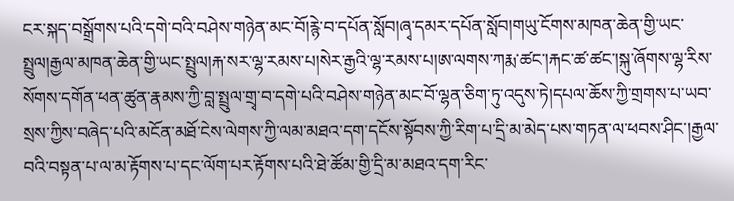ངར་སྐད་བསྒྲོགས་པའི་དགེ་བའི་བཤེས་གཉེན་མང་བོ།རྙེ་བ་དཔོན་སློབ།ཞྭ་དམར་དཔོན་སློབ།གཡུ་ངོགས་མཁན་ཆེན་གྱི་ཡང་སྤྲུལ།རྒྱལ་མཁན་ཆེན་གྱི་ཡང་སྤྲུལ།རྐ་སར་ལྷ་རམས་པ།སེར་རྒྱའི་ལྷ་རམས་པ།ཨ་ལགས་ཀརྨ་ཚང་།རྐང་ཚ་ཚང་།སྐུ་ཞོགས་ལྷ་རིས་སོགས་དགོན་ཕན་ཚུན་རྣམས་ཀྱི་བླ་སྤྲུལ་གྲྭ་བ་དགེ་པའི་བཤེས་གཉེན་མང་བོ་ལྷན་ཅིག་ཏུ་འདུས་ཏེ།དཔལ་ཆོས་ཀྱི་གྲགས་པ་ཡབ་སྲས་ཀྱིས་བཞེད་པའི་མངོན་མཐོ་ངེས་ལེགས་ཀྱི་ལམ་མཐའ་དག་དངོས་སྟོབས་ཀྱི་རིག་པ་དྲི་མ་མེད་པས་གཏན་ལ་ཕབས་ཤིང་།རྒྱལ་བའི་བསྟན་པ་ལ་མ་རྟོགས་པ་དང་ལོག་པར་རྟོགས་པའི་ཐེ་ཚོམ་གྱི་དྲི་མ་མཐའ་དག་རིང་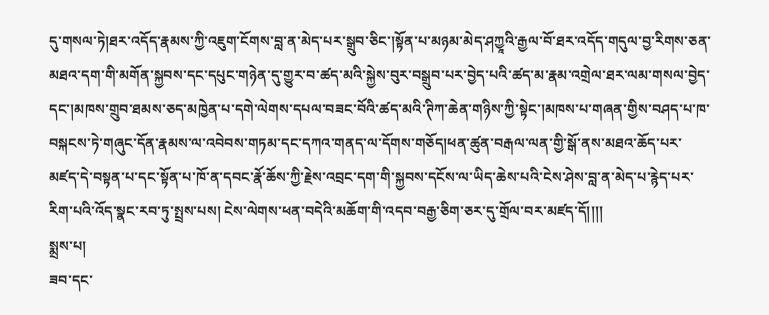དུ་གསལ་ཏེ།ཐར་འདོད་རྣམས་ཀྱི་འཇུག་ངོགས་བླ་ན་མེད་པར་སྒྲུབ་ཅིང་།སྟོན་པ་མཉམ་མེད་ཤཀྱཱའི་རྒྱལ་བོ་ཐར་འདོད་གདུལ་བྱ་རིགས་ཅན་མཐའ་དག་གི་མགོན་སྐྱབས་དང་དཔུང་གཉེན་དུ་གྱུར་བ་ཚད་མའི་སྐྱེས་བུར་བསྒྲུབ་པར་བྱེད་པའི་ཚད་མ་རྣམ་འགྲེལ་ཐར་ལམ་གསལ་བྱེད་དང་།མཁས་གྲུབ་ཐམས་ཅད་མཁྱེན་པ་དགེ་ལེགས་དཔལ་བཟང་བོའི་ཚད་མའི་ཊིཀ་ཆེན་གཉིས་ཀྱི་སྟེང་།མཁས་པ་གཞན་གྱིས་བཤད་པ་ཁ་བསྐངས་ཏེ་གཞུང་དོན་རྣམས་ལ་འབེབས་གཏམ་དང་དཀའ་གནད་ལ་དོགས་གཅོད།ཕན་ཚུན་བརྒལ་ལན་གྱི་སྒོ་ནས་མཐའ་ཆོད་པར་མཛད་དེ་བསྟན་པ་དང་སྟོན་པ་ཁོ་ན་དབང་རྣོ་ཆོས་ཀྱི་རྗེས་འབྲང་དག་གི་སྐྱབས་དངོས་ལ་ཡིད་ཆེས་པའི་ངེས་ཤེས་བླ་ན་མེད་པ་རྙེད་པར་རིག་པའི་འོད་སྣང་རབ་ཏུ་སྤྲས་པས། ངེས་ལེགས་ཕན་བདེའི་མཆོག་གི་འདབ་བརྒྱ་ཅིག་ཅར་དུ་གྲོལ་བར་མཛད་དོ།།།།
སྨྲས་པ།
ཟབ་དང་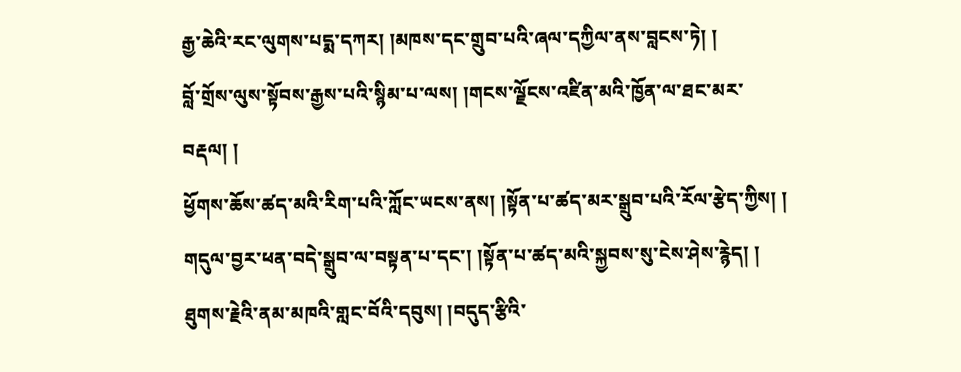རྒྱ་ཆེའི་རང་ལུགས་པདྨ་དཀར། །མཁས་དང་གྲུབ་པའི་ཞལ་དཀྱིལ་ནས་བླངས་ཏེ། །
བློ་གྲོས་ལུས་སྟོབས་རྒྱས་པའི་སྙིམ་པ་ལས། །གངས་ལྗོངས་འཛིན་མའི་ཁྱོན་ལ་ཐང་མར་བརྡལ། །
ཕྱོགས་ཆོས་ཚད་མའི་རིག་པའི་ཀློང་ཡངས་ནས། །སྟོན་པ་ཚད་མར་སྒྲུབ་པའི་རོལ་རྩེད་ཀྱིས། །
གདུལ་བྱར་ཕན་བདེ་སྒྲུབ་ལ་བསྟན་པ་དང་། །སྟོན་པ་ཚད་མའི་སྐྱབས་སུ་ངེས་ཤེས་རྙེད། །
ཐུགས་རྗེའི་ནམ་མཁའི་གླང་བོའི་དབུས། །བདུད་རྩིའི་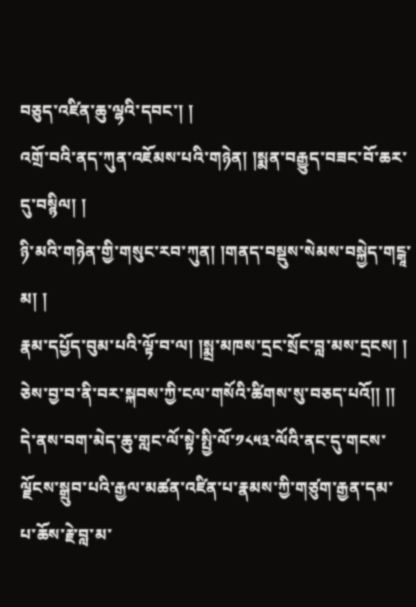བཅུད་འཛིན་ཆུ་ལྷའི་དབང་། །
འགྲོ་བའི་ནད་ཀུན་འཇོམས་པའི་གཉེན། །སྨན་བརྒྱུད་བཟང་བོ་ཆར་དུ་བསྙིལ། །
ཉི་མའི་གཉེན་གྱི་གསུང་རབ་ཀུན། །གནད་བསྡུས་སེམས་བསྐྱེད་གངྒཱ་མ། །
རྣམ་དཔྱོད་བུམ་པའི་ལྟོ་བ་ལ། །སྨྲ་མཁས་དྲང་སྲོང་བླ་མས་དྲངས། །
ཅེས་བྱ་བ་ནི་བར་སྐབས་ཀྱི་ངལ་གསོའི་ཚིགས་སུ་བཅད་པའོ།། །།
དེ་ནས་བག་མེད་ཆུ་གླང་ལོ་སྟེ་སྤྱི་ལོ་༡༨༥༣་ལོའི་ནང་དུ་གངས་ལྗོངས་སྒྲུབ་པའི་རྒྱལ་མཚན་འཛིན་པ་རྣམས་ཀྱི་གཙུག་རྒྱན་དམ་པ་ཆོས་རྗེ་བླ་མ་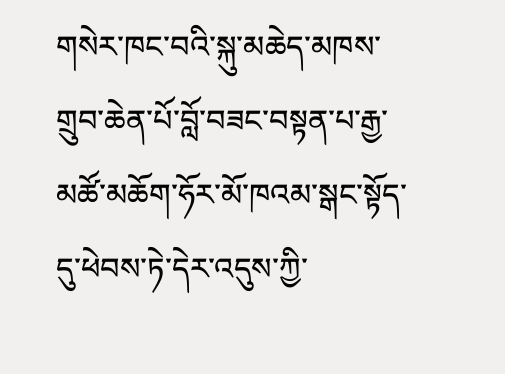གསེར་ཁང་བའི་སྐུ་མཆེད་མཁས་གྲུབ་ཆེན་པོ་བློ་བཟང་བསྟན་པ་རྒྱ་མཚོ་མཆོག་ཧོར་མོ་ཁའམ་སྒང་སྟོད་དུ་ཕེབས་ཏེ་དེར་འདུས་ཀྱི་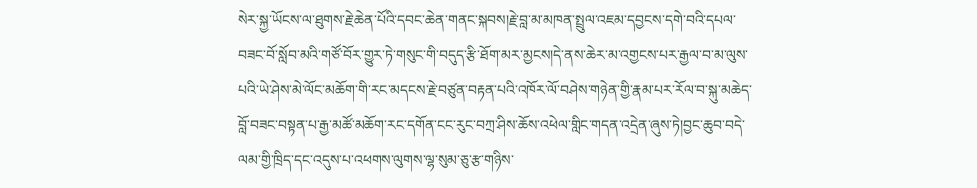སེར་སྐྱ་ཡོངས་ལ་ཐུགས་རྗེ་ཆེན་པོའི་དབང་ཆེན་གནང་སྐབས།རྗེ་བླ་མ་མཁན་སྤྲུལ་འཇམ་དབྱངས་དགེ་བའི་དཔལ་བཟང་བོ་སློབ་མའི་གཙོ་བོར་གྱུར་ཏེ་གསུང་གི་བདུད་རྩི་ཐོག་མར་མྱངས།དེ་ནས་ཆེར་མ་འགྱངས་པར་རྒྱལ་བ་མ་ལུས་པའི་ཡེ་ཤེས་མེ་ལོང་མཆོག་གི་རང་མདངས་རྗེ་བཙུན་བརྟན་པའི་འཁོར་ལོ་བཤེས་གཉེན་གྱི་རྣམ་པར་རོལ་བ་སྐུ་མཆེད་བློ་བཟང་བསྟན་པ་རྒྱ་མཚོ་མཆོག་རང་དགོན་ངང་རུང་བཀྲ་ཤིས་ཆོས་འཕེལ་གླིང་གདན་འདྲེན་ཞུས་ཏེ།བྱང་ཆུབ་བདེ་ལམ་གྱི་ཁྲིད་དང་འདུས་པ་འཕགས་ལུགས་ལྷ་སུམ་ཅུ་རྩ་གཉིས་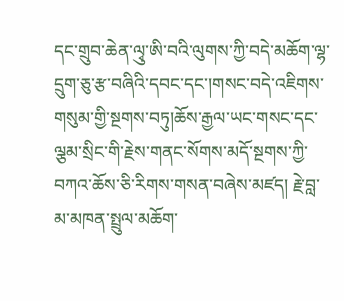དང་གྲུབ་ཆེན་ལྭུ་ཨི་བའི་ལུགས་ཀྱི་བདེ་མཆོག་ལྷ་དྲུག་ཅུ་རྩ་བཞིའི་དབང་དང་།གསང་བདེ་འཇིགས་གསུམ་གྱི་སྔགས་བཏུ།ཆོས་རྒྱལ་ཡང་གསང་དང་ལྕམ་སྲིང་གི་རྗེས་གནང་སོགས་མདོ་སྔགས་ཀྱི་བཀའ་ཆོས་ཅི་རིགས་གསན་བཞེས་མཛད། རྗེ་བླ་མ་མཁན་སྤྲུལ་མཆོག་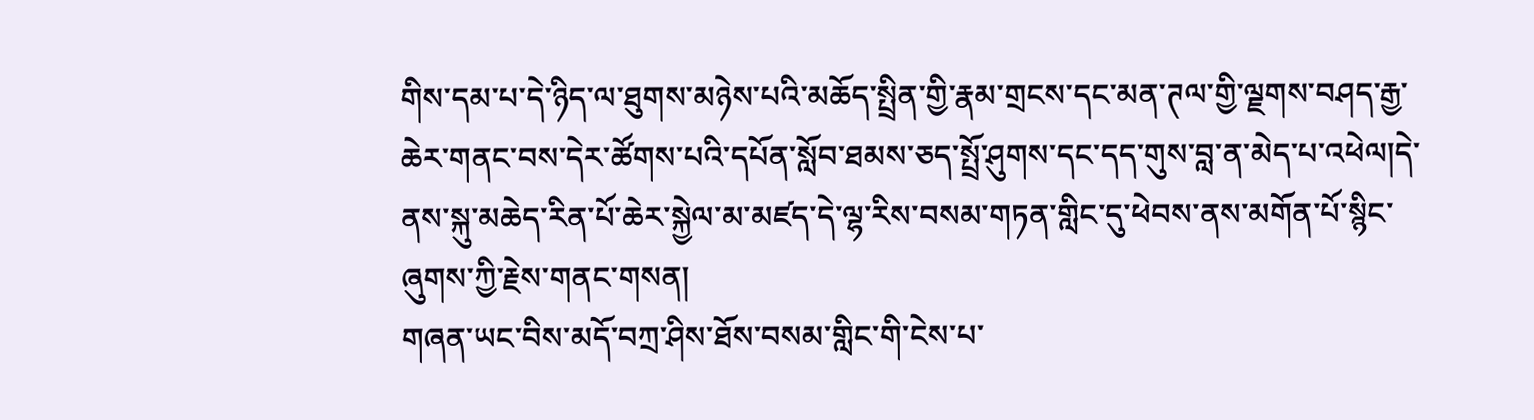གིས་དམ་པ་དེ་ཉིད་ལ་ཐུགས་མཉེས་པའི་མཆོད་སྤྲིན་གྱི་རྣམ་གྲངས་དང་མན་ཊལ་གྱི་ལྗགས་བཤད་རྒྱ་ཆེར་གནང་བས་དེར་ཚོགས་པའི་དཔོན་སློབ་ཐམས་ཅད་སྤྲོ་ཤུགས་དང་དད་གུས་བླ་ན་མེད་པ་འཕེལ།དེ་ནས་སྐུ་མཆེད་རིན་པོ་ཆེར་སྐྱེལ་མ་མཛད་དེ་ལྷ་རིས་བསམ་གཏན་གླིང་དུ་ཕེབས་ནས་མགོན་པོ་སྙིང་ཞུགས་ཀྱི་རྗེས་གནང་གསན།
གཞན་ཡང་བིས་མདོ་བཀྲ་ཤིས་ཐོས་བསམ་གླིང་གི་ངེས་པ་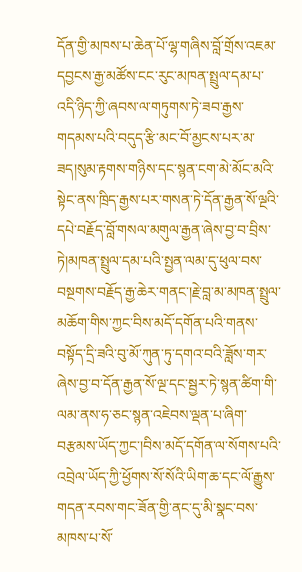དོན་གྱི་མཁས་པ་ཆེན་པོ་ལྷ་གཞིས་བློ་གྲོས་འཇམ་དབྱངས་རྒྱ་མཚོས་ངང་རུང་མཁན་སྤྲུལ་དམ་པ་འདི་ཉིད་ཀྱི་ཞབས་ལ་གཏུགས་ཏེ་ཟབ་རྒྱས་གདམས་པའི་བདུད་རྩི་མང་བོ་མྱངས་པར་མ་ཟད།སུམ་རྟགས་གཉིས་དང་སྙན་ངག་མེ་མོང་མའི་སྟེང་ནས་ཁྲིད་རྒྱས་པར་གསན་ཏེ་དོན་རྒྱན་སོ་ལྔའི་དཔེ་བརྗོད་བློ་གསལ་མགུལ་རྒྱན་ཞེས་བྱ་བ་བྲིས་ཏེ།མཁན་སྤྲུལ་དམ་པའི་སྤྱན་ལམ་དུ་ཕུལ་བས་བསྔགས་བརྗོད་རྒྱ་ཆེར་གནང་།རྗེ་བླ་མ་མཁན་སྤྲུལ་མཆོག་གིས་ཀྱང་བིས་མདོ་དགོན་པའི་གནས་བསྟོད་དྲི་ཟའི་བུ་མོ་ཀུན་ཏུ་དགའ་བའི་ཟློས་གར་ཞེས་བྱ་བ་དོན་རྒྱན་སོ་ལྔ་དང་སྦྱར་ཏེ་སྙན་ཚིག་གི་ལམ་ནས་ཧ་ཅང་སྙན་འཇེབས་ལྡན་པ་ཞིག་བརྩམས་ཡོད་ཀྱང་།བིས་མདོ་དགོན་ལ་སོགས་པའི་འབྲེལ་ཡོད་ཀྱི་ཕྱོགས་སོ་སོའི་ཡིག་ཆ་དང་ལོ་རྒྱུས་གདན་རབས་གང་ཟོན་གྱི་ནང་དུ་མི་སྣང་བས་མཁས་པ་སོ་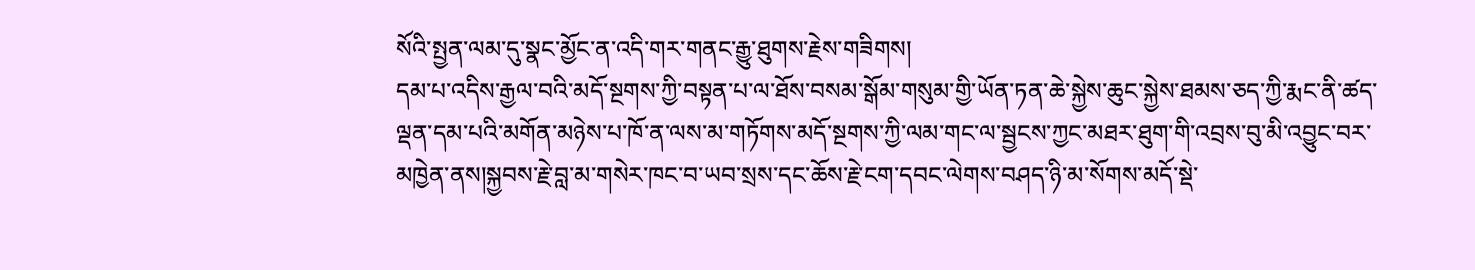སོའི་སྤྱན་ལམ་དུ་སྣང་མྱོང་ན་འདི་གར་གནང་རྒྱུ་ཐུགས་རྗེས་གཟིགས།
དམ་པ་འདིས་རྒྱལ་བའི་མདོ་སྔགས་ཀྱི་བསྟན་པ་ལ་ཐོས་བསམ་སྒོམ་གསུམ་གྱི་ཡོན་ཏན་ཆེ་སྐྱེས་ཆུང་སྐྱེས་ཐམས་ཅད་ཀྱི་རྨང་ནི་ཚད་ལྡན་དམ་པའི་མགོན་མཉེས་པ་ཁོ་ན་ལས་མ་གཏོགས་མདོ་སྔགས་ཀྱི་ལམ་གང་ལ་སྦྱངས་ཀྱང་མཐར་ཐུག་གི་འབྲས་བུ་མི་འབྱུང་བར་མཁྱེན་ནས།སྐྱབས་རྗེ་བླ་མ་གསེར་ཁང་བ་ཡབ་སྲས་དང་ཆོས་རྗེ་ངག་དབང་ལེགས་བཤད་ཉི་མ་སོགས་མདོ་སྡེ་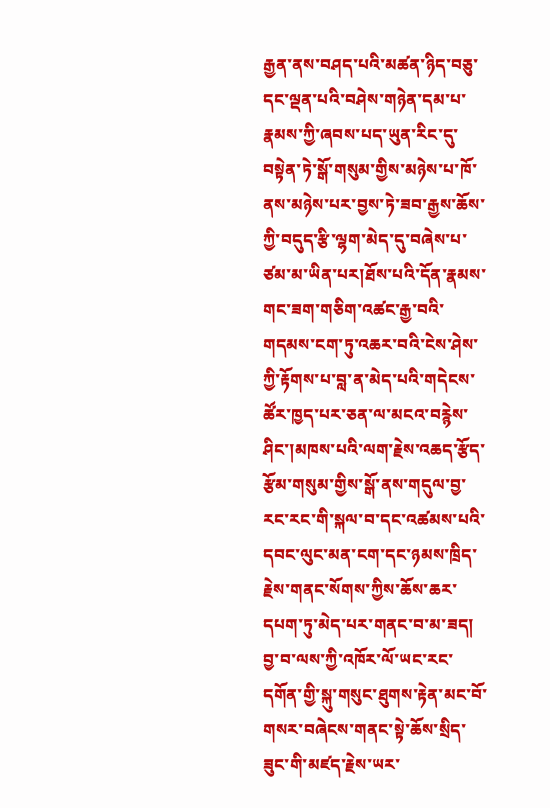རྒྱན་ནས་བཤད་པའི་མཚན་ཉིད་བཅུ་དང་ལྡན་པའི་བཤེས་གཉེན་དམ་པ་རྣམས་ཀྱི་ཞབས་པད་ཡུན་རིང་དུ་བསྟེན་ཏེ་སྒོ་གསུམ་གྱིས་མཉེས་པ་ཁོ་ནས་མཉེས་པར་བྱས་ཏེ་ཟབ་རྒྱས་ཆོས་ཀྱི་བདུད་རྩི་ལྷག་མེད་དུ་བཞེས་པ་ཙམ་མ་ཡིན་པར།ཐོས་པའི་དོན་རྣམས་གང་ཟག་གཅིག་འཚང་རྒྱ་བའི་གདམས་ངག་ཏུ་འཆར་བའི་ངེས་ཤེས་ཀྱི་རྟོགས་པ་བླ་ན་མེད་པའི་གདེངས་ཚོར་ཁྱད་པར་ཅན་ལ་མངའ་བརྙེས་ཤིང་།མཁས་པའི་ལག་རྗེས་འཆད་རྩོད་རྩོམ་གསུམ་གྱིས་སྒོ་ནས་གདུལ་བྱ་རང་རང་གི་སྐལ་བ་དང་འཚམས་པའི་དབང་ལུང་མན་ངག་དང་ཉམས་ཁྲིད་རྗེས་གནང་སོགས་ཀྱིས་ཆོས་ཆར་དཔག་ཏུ་མེད་པར་གནང་བ་མ་ཟད། བྱ་བ་ལས་ཀྱི་འཁོར་ལོ་ཡང་རང་དགོན་གྱི་སྐུ་གསུང་ཐུགས་རྟེན་མང་བོ་གསར་བཞེངས་གནང་སྟེ་ཆོས་སྲིད་ཟུང་གི་མཛད་རྗེས་ཡར་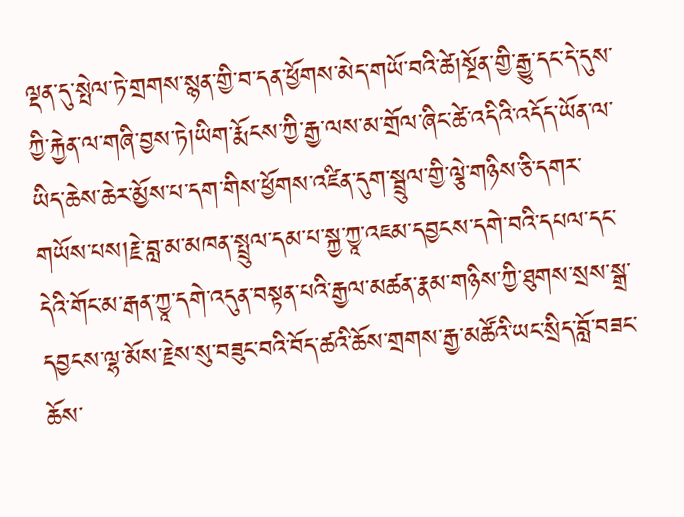ལྡན་དུ་སྤེལ་ཏེ་གྲགས་སྙན་གྱི་བ་དན་ཕྱོགས་མེད་གཡོ་བའི་ཚེ།སྔོན་གྱི་རྒྱུ་དང་དེ་དུས་ཀྱི་རྐྱེན་ལ་གཞི་བྱས་ཏེ།ཡིག་རྨོངས་ཀྱི་རྒྱ་ལས་མ་གྲོལ་ཞིང་ཚེ་འདིའི་འདོད་ཡོན་ལ་ཡིད་ཆེས་ཆེར་མྱོས་པ་དག་གིས་ཕྱོགས་འཛིན་དུག་སྦྲུལ་གྱི་ལྕེ་གཉིས་ཅི་དགར་གཡོས་པས།རྗེ་བླ་མ་མཁན་སྤྲུལ་དམ་པ་སྐྱ་ཀྱཱ་འཇམ་དབྱངས་དགེ་བའི་དཔལ་དང་དེའི་གོང་མ་རྒན་ཀྱཱ་དགེ་འདུན་བསྟན་པའི་རྒྱལ་མཚན་རྣམ་གཉིས་ཀྱི་ཐུགས་སྲས་སྒྲ་དབྱངས་ལྷ་མོས་རྗེས་སུ་བཟུང་བའི་བོད་ཚའི་ཆོས་གྲགས་རྒྱ་མཚོའི་ཡང་སྲིད་བློ་བཟང་ཆོས་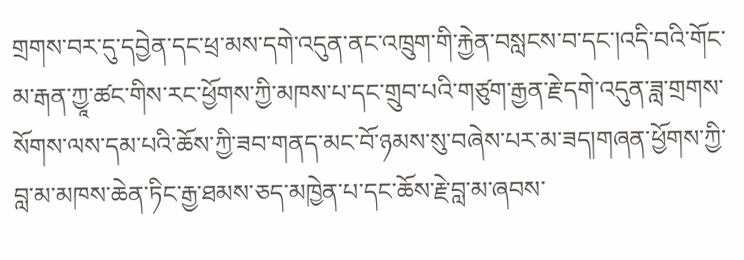གྲགས་བར་དུ་དབྱེན་དང་ཕྲ་མས་དགེ་འདུན་ནང་འཁྲུག་གི་རྐྱེན་བསླངས་བ་དང་།འདི་བའི་གོང་མ་རྒན་ཀྱཱ་ཚང་གིས་རང་ཕྱོགས་ཀྱི་མཁས་པ་དང་གྲུབ་པའི་གཙུག་རྒྱན་རྗེ་དགེ་འདུན་ཟླ་གྲགས་སོགས་ལས་དམ་པའི་ཆོས་ཀྱི་ཟབ་གནད་མང་བོ་ཉམས་སུ་བཞེས་པར་མ་ཟད།གཞན་ཕྱོགས་ཀྱི་བླ་མ་མཁས་ཆེན་ཏིང་རྒྱ་ཐམས་ཅད་མཁྱེན་པ་དང་ཆོས་རྗེ་བླ་མ་ཞབས་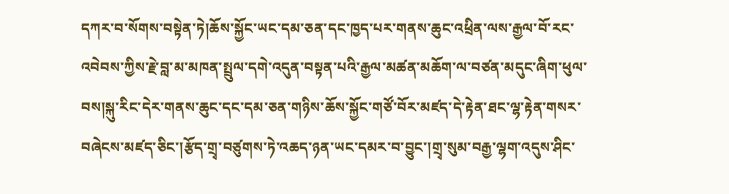དཀར་བ་སོགས་བསྟེན་ཏེ།ཆོས་སྐྱོང་ཡང་དམ་ཅན་དང་ཁྱད་པར་གནས་ཆུང་འཕྲིན་ལས་རྒྱལ་བོ་རང་འབེབས་ཀྱིས་རྗེ་བླ་མ་མཁན་སྤྲུལ་དགེ་འདུན་བསྟན་པའི་རྒྱལ་མཚན་མཆོག་ལ་བཙན་མདུང་ཞིག་ཕུལ་བས།སྐུ་རིང་དེར་གནས་ཆུང་དང་དམ་ཅན་གཉིས་ཆོས་སྐྱོང་གཙོ་བོར་མཛད་དེ་རྟེན་ཐང་ལྷ་རྟེན་གསར་བཞེངས་མཛད་ཅིང་།རྩོད་གྲྭ་བཙུགས་ཏེ་འཆད་ཉན་ཡང་དམར་བ་བྱུང་།གྲྭ་སུམ་བརྒྱ་ལྷག་འདུས་ཤིང་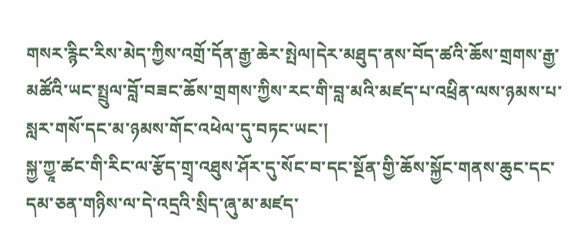གསར་རྙིང་རིས་མེད་ཀྱིས་འགྲོ་དོན་རྒྱ་ཆེར་སྤེལ།དེར་མཐུད་ནས་བོད་ཚའི་ཆོས་གྲགས་རྒྱ་མཚོའི་ཡང་སྤྲུལ་བློ་བཟང་ཆོས་གྲགས་ཀྱིས་རང་གི་བླ་མའི་མཛད་པ་འཕྲིན་ལས་ཉམས་པ་སླར་གསོ་དང་མ་ཉམས་གོང་འཕེལ་དུ་བཏང་ཡང་།
སྐྱ་ཀྱཱ་ཚང་གི་རིང་ལ་རྩོད་གྲྭ་འཐུས་ཤོར་དུ་སོང་བ་དང་སྔོན་གྱི་ཆོས་སྐྱོང་གནས་ཆུང་དང་དམ་ཅན་གཉིས་ལ་དེ་འདྲའི་སྲིད་ཞུ་མ་མཛད་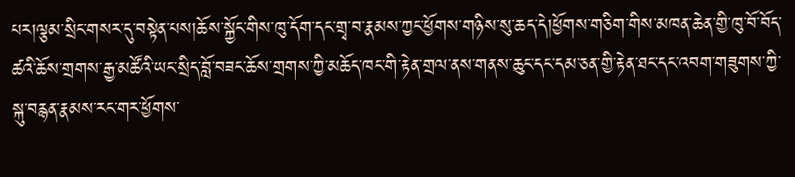པར།ལྕམ་སྲིང་གསར་དུ་བསྟེན་པས།ཆོས་སྐྱོང་གིས་ཁུ་དོག་དང་གྲྭ་བ་རྣམས་ཀྱང་ཕྱོགས་གཉིས་སུ་ཆད་དེ།ཕྱོགས་གཅིག་གིས་མཁན་ཆེན་གྱི་ཁུ་བོ་བོད་ཚའི་ཆོས་གྲགས་རྒྱ་མཚོའི་ཡང་སྲིད་བློ་བཟང་ཆོས་གྲགས་ཀྱི་མཆོད་ཁང་གི་རྟེན་གྲལ་ནས་གནས་ཆུང་དང་དམ་ཅན་གྱི་རྟེན་ཐང་དང་འབག་གཟུགས་ཀྱི་སྐུ་བརྙན་རྣམས་རང་གར་ཕྱོགས་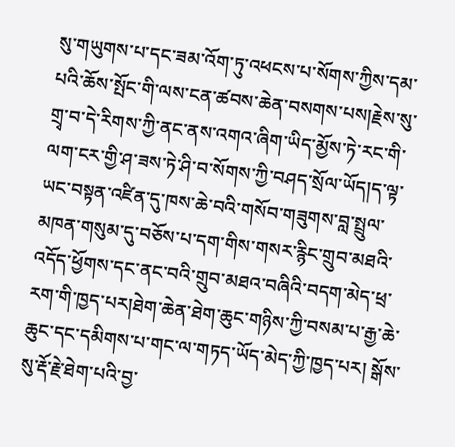སུ་གཡུགས་པ་དང་ཟམ་འོག་ཏུ་འཕངས་པ་སོགས་ཀྱིས་དམ་པའི་ཆོས་སྤོང་གི་ལས་ངན་ཚབས་ཆེན་བསགས་པས།རྗེས་སུ་གྲྭ་བ་དེ་རིགས་ཀྱི་ནང་ནས་འགའ་ཞིག་ཡིད་མྱོས་ཏེ་རང་གི་ལག་ངར་གྱི་ཤ་ཟས་ཏེ་ཤི་བ་སོགས་ཀྱི་བཤད་སྲོལ་ཡོད།ད་ལྟ་ཡང་བསྟན་འཛིན་དུ་ཁས་ཆེ་བའི་གསོབ་གཟུགས་བླ་སྤྲུལ་མཁན་གསུམ་དུ་བཅོས་པ་དག་གིས་གསར་རྙིང་གྲུབ་མཐའི་འདོད་ཕྱོགས་དང་ནང་བའི་གྲུབ་མཐའ་བཞིའི་བདག་མེད་ཕྲ་རག་གི་ཁྱད་པར།ཐེག་ཆེན་ཐེག་ཆུང་གཉིས་ཀྱི་བསམ་པ་རྒྱ་ཆེ་ཆུང་དང་དམིགས་པ་གང་ལ་གཏད་ཡོད་མེད་ཀྱི་ཁྱད་པར། སྒོས་སུ་རྡོ་རྗེ་ཐེག་པའི་བྱ་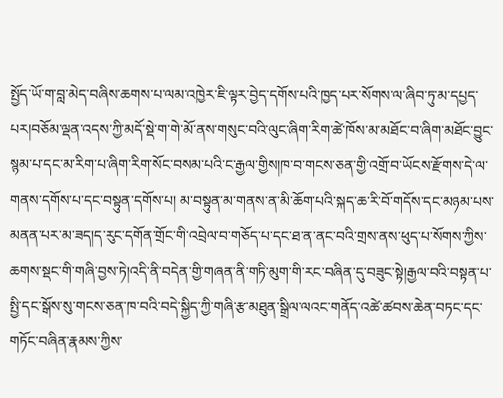སྤྱོད་ཡོ་ག་བླ་མེད་བཞིས་ཆགས་པ་ལམ་འཁྱེར་ཇི་ལྟར་བྱེད་དགོས་པའི་ཁྱད་པར་སོགས་ལ་ཞིབ་ཏུ་མ་དཔྱད་པར།བཅོམ་ལྡན་འདས་ཀྱི་མདོ་སྡེ་ག་གེ་མོ་ནས་གསུང་བའི་ལུང་ཞིག་རིག་ཚེ་ཁོས་མ་མཐོང་བ་ཞིག་མཐོང་བྱུང་སྙམ་པ་དང་མ་རིག་པ་ཞིག་རིག་སོང་བསམ་པའི་ང་རྒྱལ་གྱིས།ཁ་བ་གངས་ཅན་གྱི་འགྲོ་བ་ཡོངས་རྫོགས་དེ་ལ་གནས་དགོས་པ་དང་བསྟུན་དགོས་པ། མ་བསྟུན་མ་གནས་ན་མི་ཆོག་པའི་སྐད་ཆ་རི་བོ་གདོས་དང་མཉམ་པས་མནན་པར་མ་ཟད།ད་རུང་དགོན་གྲོང་གི་འབྲེལ་བ་གཅོད་པ་དང་ཐ་ན་ནང་བའི་གྲས་ནས་ཕུད་པ་སོགས་ཀྱིས་ཆགས་སྡང་གི་གཞི་བྱས་ཏེ།འདི་ནི་བདེན་གྱི་གཞན་ནི་གཏི་མུག་གི་རང་བཞིན་དུ་བཟུང་སྟེ།རྒྱལ་བའི་བསྟན་པ་སྤྱི་དང་སྒོས་སུ་གངས་ཅན་ཁ་བའི་བདེ་སྐྱིད་ཀྱི་གཞི་རྩ་མཐུན་སྒྲིལ་ལའང་གནོད་འཚེ་ཚབས་ཆེན་བཏང་དང་གཏོང་བཞིན་རྣམས་ཀྱིས་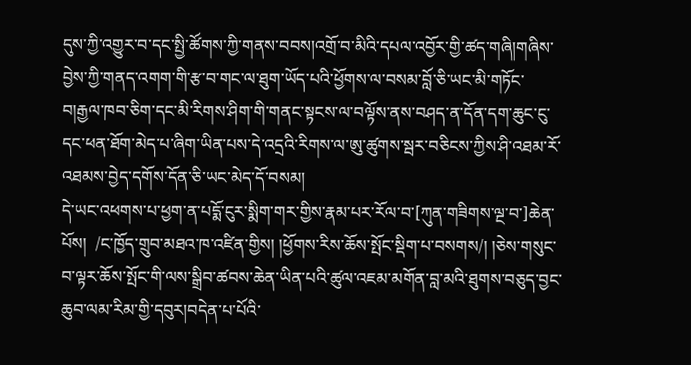དུས་ཀྱི་འགྱུར་བ་དང་སྤྱི་ཚོགས་ཀྱི་གནས་བབས།འགྲོ་བ་མིའི་དཔལ་འབྱོར་གྱི་ཚད་གཞི།གཞིས་བྱེས་ཀྱི་གནད་འགག་གི་རྩ་བ་གང་ལ་ཐུག་ཡོད་པའི་ཕྱོགས་ལ་བསམ་བློ་ཅི་ཡང་མི་གཏོང་བ།རྒྱལ་ཁབ་ཅིག་དང་མི་རིགས་ཤིག་གི་གནང་སྟངས་ལ་བལྟོས་ནས་བཤད་ན་དོན་དག་ཆུང་ངུ་དང་ཕན་ཐོག་མེད་པ་ཞིག་ཡིན་པས་དེ་འདྲའི་རིགས་ལ་ཨུ་ཚུགས་སྦར་བཅིངས་ཀྱིས་ཤི་འཐམ་རོ་འཐམས་བྱེད་དགོས་དོན་ཅི་ཡང་མེད་དོ་བསམ།
དེ་ཡང་འཕགས་པ་ཕྱག་ན་པདྨོ་ངུར་སྨིག་གར་གྱིས་རྣམ་པར་རོལ་བ་[ཀུན་གཟིགས་ལྔ་བ་]ཆེན་པོས།  /ང་ཁྱོད་གྲུབ་མཐའ་ཁ་འཛིན་གྱིས། །ཕྱོགས་རིས་ཆོས་སྤོང་སྡིག་པ་བསགས/། །ཅེས་གསུང་བ་ལྟར་ཆོས་སྤོང་གི་ལས་སྒྲིབ་ཚབས་ཆེན་ཡིན་པའི་ཚུལ་འཇམ་མགོན་བླ་མའི་ཐུགས་བཅུད་བྱང་ཆུབ་ལམ་རིམ་གྱི་དབུར།བདེན་པ་པོའི་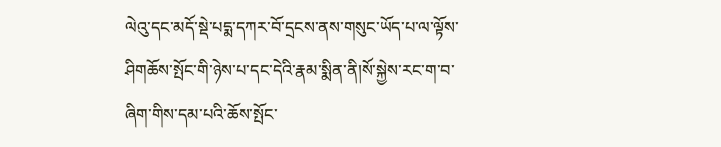ལེའུ་དང་མདོ་སྡེ་པདྨ་དཀར་བོ་དྲངས་ནས་གསུང་ཡོད་པ་ལ་ལྟོས་ཤིགཆོས་སྤོང་གི་ཉེས་པ་དང་དེའི་རྣམ་སྨིན་ནི།སོ་སྐྱེས་རང་ག་བ་ཞིག་གིས་དམ་པའི་ཆོས་སྤོང་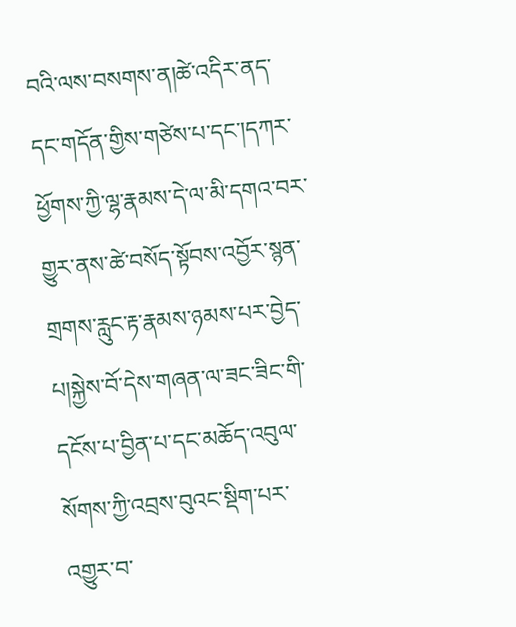བའི་ལས་བསགས་ན།ཚེ་འདིར་ནད་དང་གདོན་གྱིས་གཙེས་པ་དང་།དཀར་ཕྱོགས་ཀྱི་ལྷ་རྣམས་དེ་ལ་མི་དགའ་བར་གྱུར་ནས་ཚེ་བསོད་སྟོབས་འབྱོར་སྙན་གྲགས་རླུང་རྟ་རྣམས་ཉམས་པར་བྱེད་པ།སྐྱེས་བོ་དེས་གཞན་ལ་ཟང་ཟིང་གི་དངོས་པ་བྱིན་པ་དང་མཆོད་འབུལ་སོགས་ཀྱི་འབྲས་བུའང་སྡིག་པར་འགྱུར་བ་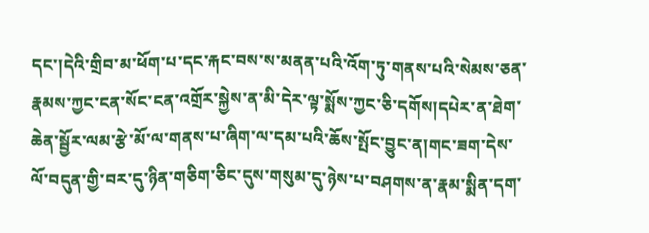དང་།དེའི་གྲིབ་མ་ཕོག་པ་དང་རྐང་བས་ས་མནན་པའི་འོག་ཏུ་གནས་པའི་སེམས་ཅན་རྣམས་ཀྱང་ངན་སོང་ངན་འགྲོར་སྐྱེས་ན་མི་དེར་ལྟ་སྨོས་ཀྱང་ཅི་དགོས།དཔེར་ན་ཐེག་ཆེན་སྦྱོར་ལམ་རྩེ་མོ་ལ་གནས་པ་ཞིག་ལ་དམ་པའི་ཆོས་སྤོང་བྱུང་ན།གང་ཟག་དེས་ལོ་བདུན་གྱི་བར་དུ་ཉིན་གཅིག་ཅིང་དུས་གསུམ་དུ་ཉེས་པ་བཤགས་ན་རྣམ་སྨིན་དག་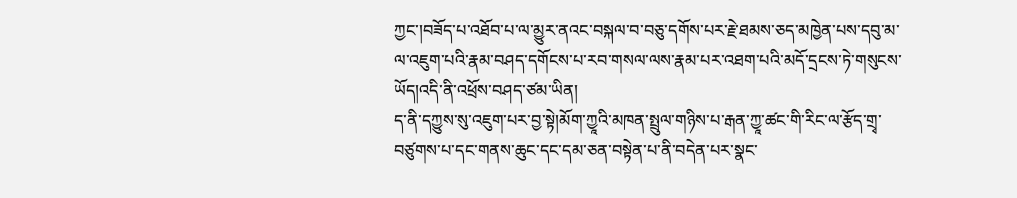ཀྱང་།བཟོད་པ་འཐོབ་པ་ལ་མྱུར་ནའང་བསྐལ་བ་བཅུ་དགོས་པར་རྗེ་ཐམས་ཅད་མཁྱེན་པས་དབུ་མ་ལ་འཇུག་པའི་རྣམ་བཤད་དགོངས་པ་རབ་གསལ་ལས་རྣམ་པར་འཐག་པའི་མདོ་དྲངས་ཏེ་གསུངས་ཡོད།འདི་ནི་འཕྲོས་བཤད་ཙམ་ཡིན།
ད་ནི་དཀྱུས་སུ་འཇུག་པར་བྱ་སྟེ།མོག་ཀྱཱའི་མཁན་སྤྲུལ་གཉིས་པ་རྒན་ཀྱཱ་ཚང་གི་རིང་ལ་རྩོད་གྲྭ་བཙུགས་པ་དང་གནས་ཆུང་དང་དམ་ཅན་བསྟེན་པ་ནི་བདེན་པར་སྣང་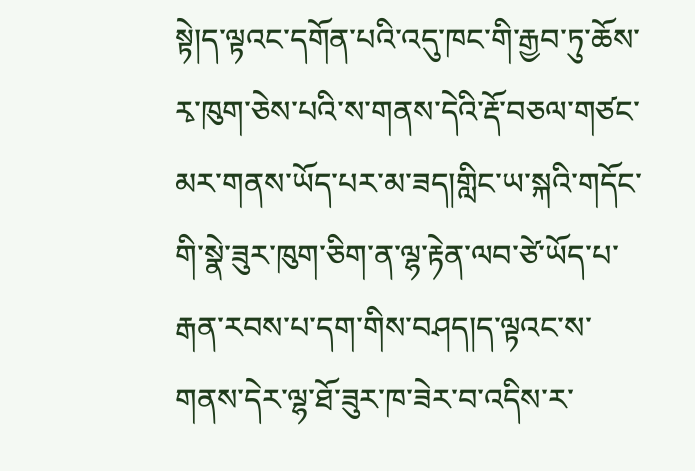སྟེ།ད་ལྟའང་དགོན་པའི་འདུ་ཁང་གི་རྒྱབ་ཏུ་ཆོས་རྭ་ཁུག་ཅེས་པའི་ས་གནས་དེའི་རྡོ་བཅལ་གཙང་མར་གནས་ཡོད་པར་མ་ཟད།གླིང་ཡ་སྐའི་གདོང་གི་སྣེ་ཟུར་ཁུག་ཅིག་ན་ལྷ་རྟེན་ལབ་ཙེ་ཡོད་པ་རྒན་རབས་པ་དག་གིས་བཤད།ད་ལྟའང་ས་གནས་དེར་ལྷ་ཐོ་ཟུར་ཁ་ཟེར་བ་འདིས་ར་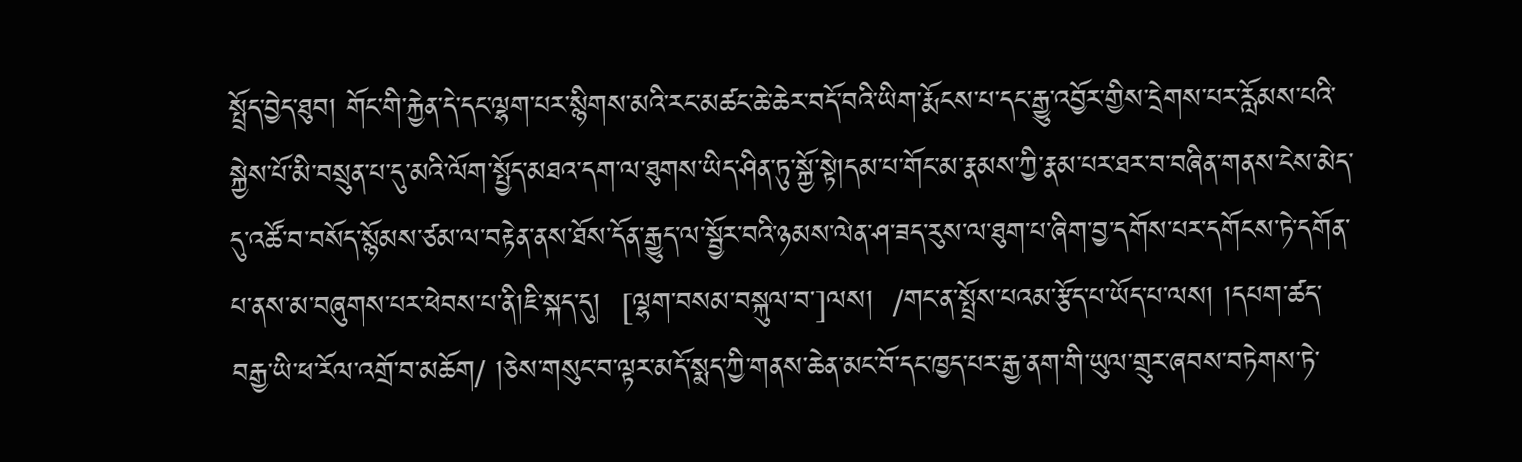སྤྲོད་བྱེད་ཐུབ། གོང་གི་རྐྱེན་དེ་དང་ལྷག་པར་སྙིགས་མའི་རང་མཚང་ཆེ་ཆེར་བདོ་བའི་ཡིག་རྨོངས་པ་དང་རྒྱུ་འབྱོར་གྱིས་དྲེགས་པར་རློམས་པའི་སྐྱེས་པོ་མི་བསྲུན་པ་དུ་མའི་ལོག་སྤྱོད་མཐའ་དག་ལ་ཐུགས་ཡིད་ཤིན་ཏུ་སྐྱོ་སྟེ།དམ་པ་གོང་མ་རྣམས་ཀྱི་རྣམ་པར་ཐར་བ་བཞིན་གནས་ངེས་མེད་དུ་འཚོ་བ་བསོད་སྙོམས་ཙམ་ལ་བརྟེན་ནས་ཐོས་དོན་རྒྱུད་ལ་སྦྱོར་བའི་ཉམས་ལེན་ཤ་ཟད་རུས་ལ་ཐུག་པ་ཞིག་བྱ་དགོས་པར་དགོངས་ཏེ་དགོན་པ་ནས་མ་བཞུགས་པར་ཕེབས་པ་ནི།ཇི་སྐད་དུ།  [ལྷག་བསམ་བསྐུལ་བ་]ལས།  /གང་ན་སྤྲོས་པའམ་རྩོད་པ་ཡོད་པ་ལས། །དཔག་ཚད་བརྒྱ་ཡི་ཕ་རོལ་འགྲོ་བ་མཆོག/ །ཅེས་གསུང་བ་ལྟར་མདོ་སྨད་ཀྱི་གནས་ཆེན་མང་བོ་དང་ཁྱད་པར་རྒྱ་ནག་གི་ཡུལ་གྲུར་ཞབས་བཏེགས་ཏེ་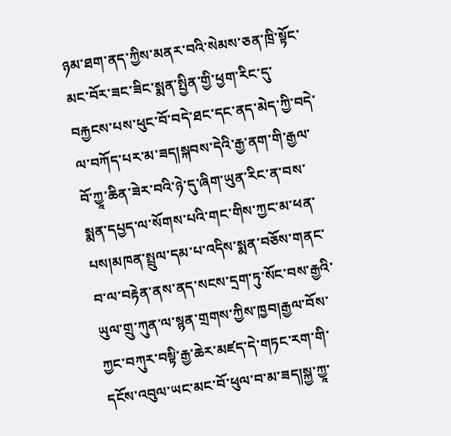ཉམ་ཐག་ནད་ཀྱིས་མནར་བའི་སེམས་ཅན་ཁྲི་སྟོང་མང་བོར་ཟང་ཟིང་སྨན་སྤྱིན་གྱི་ཕྱག་རིང་དུ་བརྐྱངས་པས་ཕུང་བོ་བདེ་ཐང་དང་ནད་མེད་ཀྱི་བདེ་ལ་བཀོད་པར་མ་ཟད།སྐབས་དེའི་རྒྱ་ནག་གི་རྒྱལ་བོ་ཀྱཱ་ཆིན་ཟེར་བའི་ཉེ་དུ་ཞིག་ཡུན་རིང་ན་བས་སྨན་དཔྱད་ལ་སོགས་པའི་གང་གིས་ཀྱང་མ་ཕན་པས།མཁན་སྤྲུལ་དམ་པ་འདིས་སྨན་བཅོས་གནང་བ་ལ་བརྟེན་ནས་ནད་སངས་དྲག་ཏུ་སོང་བས་རྒྱའི་ཡུལ་གྲུ་ཀུན་ལ་སྙན་གྲགས་ཀྱིས་ཁྱབ།རྒྱལ་བོས་ཀྱང་བཀུར་བསྟི་རྒྱ་ཆེར་མཛད་དེ་གཏང་རག་གི་དངོས་འབུལ་ཡང་མང་བོ་ཕུལ་བ་མ་ཟད།སྐྱ་ཀྱཱ་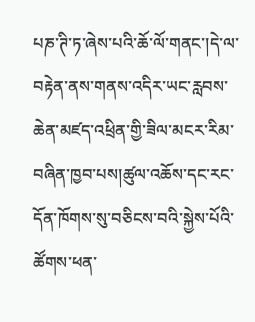པཎ་ཊི་ཏ་ཞེས་པའི་ཆོ་ལོ་གནང་།དེ་ལ་བརྟེན་ནས་གནས་འདིར་ཡང་རླབས་ཆེན་མཛད་འཕྲིན་གྱི་ཟིལ་མངར་རིམ་བཞིན་ཁྱབ་པས།ཚུལ་འཆོས་དང་རང་དོན་ཁོགས་སུ་བཅིངས་བའི་སྐྱེས་པོའི་ཚོགས་ཕན་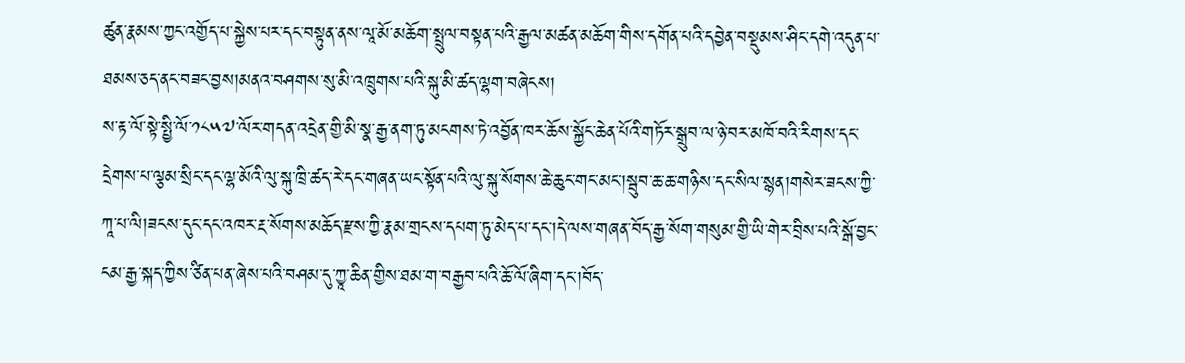ཚུན་རྣམས་ཀྱང་འགྱོད་པ་སྐྱེས་པར་དང་བསྟུན་ནས་ལཱ་མོ་མཆོག་སྤྲུལ་བསྟན་པའི་རྒྱལ་མཚན་མཆོག་གིས་དགོན་པའི་དབྱེན་བསྡུམས་ཤིང་དགེ་འདུན་པ་ཐམས་ཅད་ནང་བཟང་བྱས།མནའ་བཤགས་སུ་མི་འཁྲུགས་པའི་སྐུ་མི་ཚད་ལྷག་བཞེངས།
ས་རྟ་ལོ་སྟེ་སྤྱི་ལོ་༡༨༥༧་ལོར་གདན་འདྲེན་གྱི་མི་སྣ་རྒྱ་ནག་ཏུ་མངགས་ཏེ་འབྱོན་ཁར་ཆོས་སྐྱོང་ཆེན་པོའི་གཏོར་སྒྲུབ་ལ་ཉེ་བར་མཁོ་བའི་རིགས་དང་དྲེགས་པ་ལྕམ་སྲིང་དང་ལྷ་མོའི་ལུ་སྐུ་ཁྲི་ཚད་རེ་དང་གཞན་ཡང་སྟོན་པའི་ལུ་སྐུ་སོགས་ཆེ་ཆུང་གང་མང་།སྦུབ་ཆ་ཆ་གཉིས་དང་སིལ་སྙན།གསེར་ཟངས་ཀྱི་ཀཱ་པ་ལི།ཟངས་དུང་དང་འཁར་རྔ་སོགས་མཆོད་རྫས་ཀྱི་རྣམ་གྲངས་དཔག་ཏུ་མེད་པ་དང་།དེ་ལས་གཞན་བོད་རྒྱ་སོག་གསུམ་གྱི་ཡི་གེར་བྲིས་པའི་སྒོ་བྱང་ངམ་རྒྱ་སྐད་ཀྱིས་ཙིན་པན་ཞེས་པའི་བཤམ་དུ་ཀྱཱ་ཆིན་གྱིས་ཐམ་ག་བརྒྱབ་པའི་ཆོ་ལོ་ཞིག་དང་།བོད་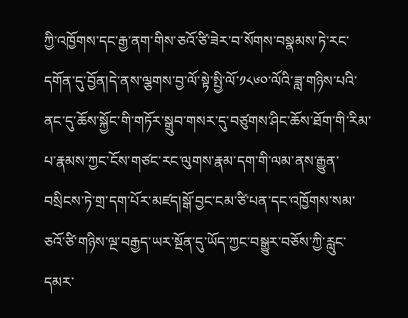ཀྱི་འཁྱོགས་དང་རྒྱ་ནག་གིས་ཅའོ་ཙི་ཟེར་བ་སོགས་བསྣམས་ཏེ་རང་དགོན་དུ་བྱོན།དེ་ནས་ལྕགས་བྱ་ལོ་སྟེ་སྤྱི་ལོ་༡༨༦༠་ལོའི་ཟླ་གཉིས་པའི་ནང་དུ་ཆོས་སྐྱོང་གི་གཏོར་སྒྲུབ་གསར་དུ་བཙུགས་ཤིང་ཆོས་ཐོག་གི་རིམ་པ་རྣམས་ཀྱང་ངོས་གཙང་རང་ལུགས་རྣམ་དག་གི་ལམ་ནས་རྒྱུན་བསྲིངས་ཏེ་གྲ་དག་པོར་མཛད།སྒོ་བྱང་ངམ་ཙི་པན་དང་འཁྱོགས་སམ་ཅའོ་ཙི་གཉིས་ལྔ་བརྒྱད་ཡར་སྔོན་དུ་ཡོད་ཀྱང་བསྒྱུར་བཅོས་ཀྱི་རླུང་དམར་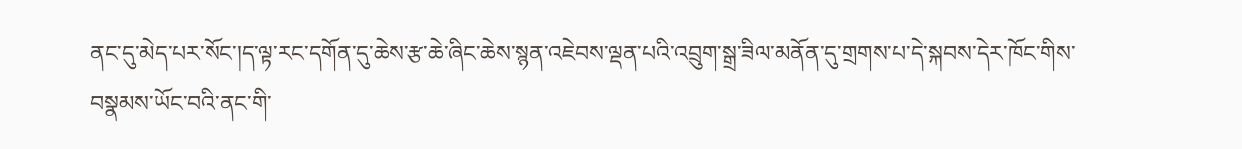ནང་དུ་མེད་པར་སོང་།ད་ལྟ་རང་དགོན་དུ་ཆེས་རྩ་ཆེ་ཞིང་ཆེས་སྙན་འཇེབས་ལྡན་པའི་འབྲུག་སྒྲ་ཟིལ་མནོན་དུ་གྲགས་པ་དེ་སྐབས་དེར་ཁོང་གིས་བསྣམས་ཡོང་བའི་ནང་གི་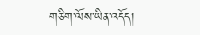གཅིག་ལོས་ཡིན་འདོད།